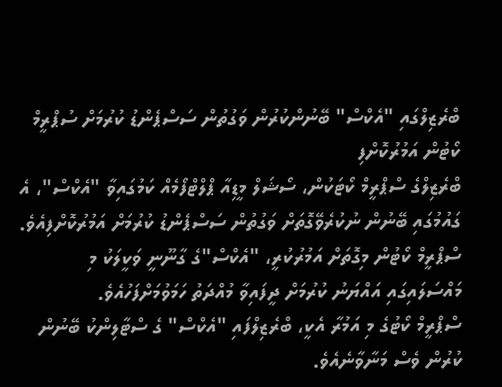ބްރެޒިލްގައި "އެކްސް" ބޭނުންކުރުން ވަގުތުން ސަސްޕެންޑު ކުރުމަށް ސުޕްރީމް ކޯޓުން އަމުރުކޮށްފި
ބްރެޒިލްގެ ސްޕްރީމް ކޯޓަކުން، ސޯޝަލް މީޑިއާ ޕްލްޓްފޯމެއް ކަމުގައިވާ "އެކްސް"، އެ ގައުމުގައި ބޭނުން ނުކުރެވޭގޮތަށް ވަގުތުން ސަސްޕެންޑު ކުރުމަށް އަމުރުކޮށްފިއެވެ. ސްޕްރީމް ކޯޓުން މިގޮތަށް އަމުރުކުރީ، "އެކްސް"ގެ ގާނޫނީ ވަކީލަކު މި މައްސަލައިގައި އައްޔަނު ކުރުމަށް ދީފައިވާ މުއްދަތު ހަމަވުމަށްފަހުއެވެ.
ސްޕްރީމް ކޯޓުގެ މި އަމުރާ އެކީ، ބްރެޒިލްފައި "އެކްސް" ގެ ސްޓާލިންކު ބޭނުން ކުރުން ވެސް މަނާވާނެއެވެ.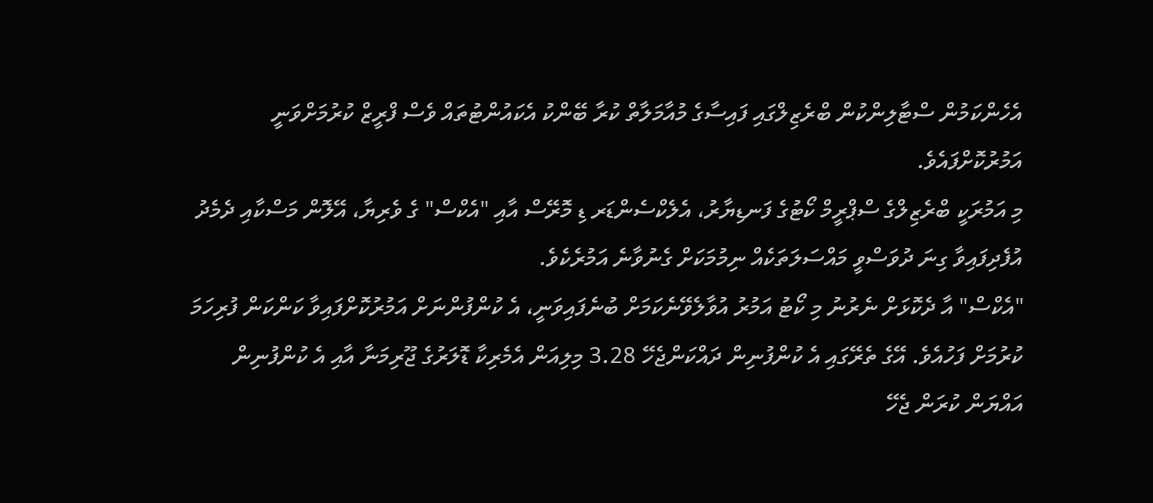އެހެންކަމުން ސްޓާލިންކުން ބްރެޒިލްގައި ފައިސާގެ މުއާމަލާތް ކުރާ ބޭންކު އެކައުންޓުތައް ވެސް ފްރީޒް ކުރުމަށްވަނީ އަމުރުކޮށްފައެވެ.
މި އަމުރަކީ ބްރެޒިލްގެ ސްޕްރީމް ކޯޓުގެ ފަނޑިޔާރު، އެލެކްސެންޑަރ ޑި މޮރޭސް އާއި "އެކްސް" ގެ ވެރިޔާ، އޭލޮން މަސްކާއި ދެމެދު އުފެދިފައިވާ ގިނަ ދުވަސްވީ މައްސަލަތަކެއް ނިމުމަކަށް ގެނުވާނެ އަމުރެކެވެ.
"އެކްސް" އާ ދެކޮޅަށް ނެރުނު މި ކޯޓު އަމުރު އުވާލެވޭނެކަމަށް ބުނެފައިވަނީ، އެ ކުންފުންނަށް އަމުރުކޮށްފައިވާ ކަންކަން ފުރިހަމަ ކުރުމަށް ފަހުއެވެ. އޭގެ ތެރޭގައި އެ ކުންފުނިން ދައްކަންޖެހޭ 3.28 މިލިއަން އެމެރިކާ ޑޮލަރުގެ ޖޫރިމަނާ އާއި އެ ކުންފުނިން އައްޔަން ކުރަން ޖެހޭ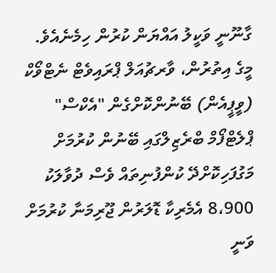ގާނޫނީ ވަކީލު އައްޔަން ކުރުން ހިމެނެއެވެ.
މީގެ އިތުރުން، ވާރޗުއަލް ޕްރައިވެޓް ނެޓްވޯކް (ވީޕީއެން) ބޭނުންކޮށްގެން "އެކްސް" ޕްލެޓްފޯމް ބްރެޒިލްގައި ބޭނުން ކުރުމަށް މަގުފަހިކޮށްދޭ ކުންފުނިތައް ވެސް ދުވާލަކު 8،900 އެމެރިކާ ޑޮލަރުން ޖޫރިމަނާ ކުރުމަށް ވަނީ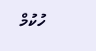ހުކުމް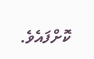ކޮށްފައެވެ.